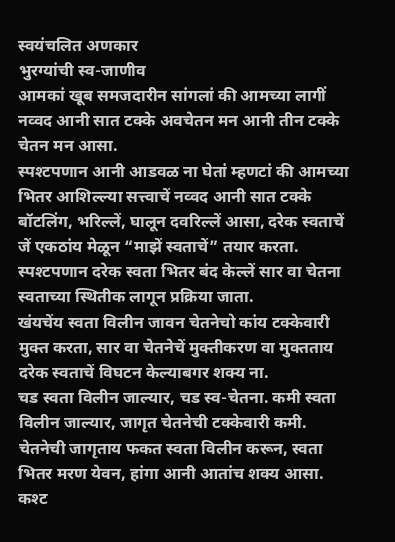स्वयंचलित अणकार
भुरग्यांची स्व-जाणीव
आमकां खूब समजदारीन सांगलां की आमच्या लागीं नव्वद आनी सात टक्के अवचेतन मन आनी तीन टक्के चेतन मन आसा.
स्पश्टपणान आनी आडवळ ना घेतां म्हणटां की आमच्या भितर आशिल्ल्या सत्त्वाचें नव्वद आनी सात टक्के बॉटलिंग, भरिल्लें, घालून दवरिल्लें आसा, दरेक स्वताचें जें एकठांय मेळून “माझें स्वताचें” तयार करता.
स्पश्टपणान दरेक स्वता भितर बंद केल्लें सार वा चेतना स्वताच्या स्थितीक लागून प्रक्रिया जाता.
खंयचेंय स्वता विलीन जावन चेतनेचो कांय टक्केवारी मुक्त करता, सार वा चेतनेचें मुक्तीकरण वा मुक्तताय दरेक स्वताचें विघटन केल्याबगर शक्य ना.
चड स्वता विलीन जाल्यार, चड स्व-चेतना. कमी स्वता विलीन जाल्यार, जागृत चेतनेची टक्केवारी कमी.
चेतनेची जागृताय फकत स्वता विलीन करून, स्वता भितर मरण येवन, हांगा आनी आतांच शक्य आसा.
कश्ट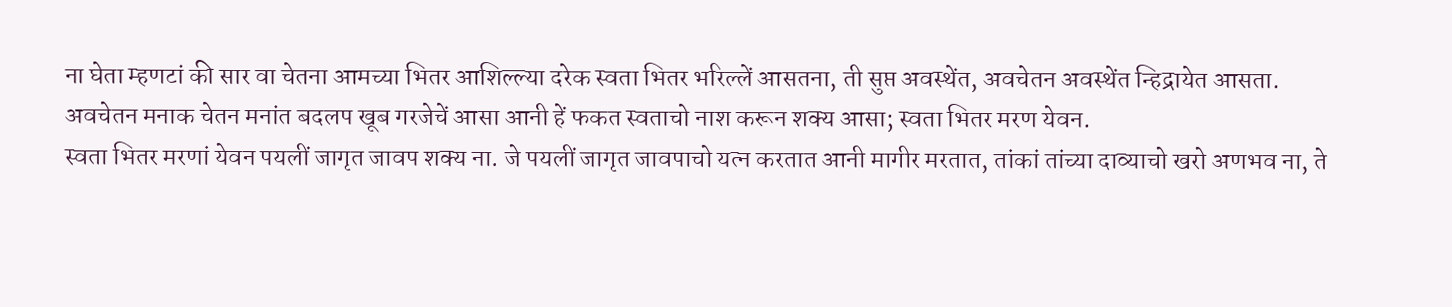ना घेता म्हणटां की सार वा चेतना आमच्या भितर आशिल्ल्या दरेक स्वता भितर भरिल्लें आसतना, ती सुप्त अवस्थेंत, अवचेतन अवस्थेंत न्हिद्रायेत आसता.
अवचेतन मनाक चेतन मनांत बदलप खूब गरजेचें आसा आनी हें फकत स्वताचो नाश करून शक्य आसा; स्वता भितर मरण येवन.
स्वता भितर मरणां येवन पयलीं जागृत जावप शक्य ना. जे पयलीं जागृत जावपाचो यत्न करतात आनी मागीर मरतात, तांकां तांच्या दाव्याचो खरो अणभव ना, ते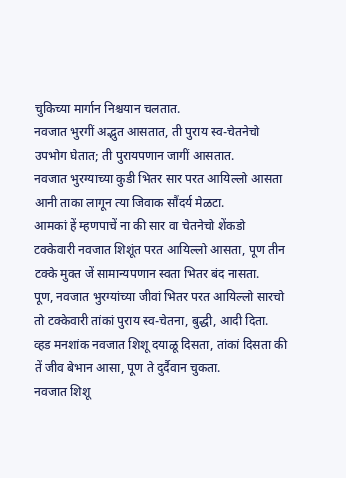चुकिच्या मार्गान निश्चयान चलतात.
नवजात भुरगीं अद्भुत आसतात, ती पुराय स्व-चेतनेचो उपभोग घेतात; ती पुरायपणान जागीं आसतात.
नवजात भुरग्याच्या कुडी भितर सार परत आयिल्लो आसता आनी ताका लागून त्या जिवाक सौंदर्य मेळटा.
आमकां हें म्हणपाचें ना की सार वा चेतनेचो शेंकडो टक्केवारी नवजात शिशूंत परत आयिल्लो आसता, पूण तीन टक्के मुक्त जें सामान्यपणान स्वता भितर बंद नासता.
पूण, नवजात भुरग्यांच्या जीवां भितर परत आयिल्लो सारचो तो टक्केवारी तांकां पुराय स्व-चेतना, बुद्धी, आदी दिता.
व्हड मनशांक नवजात शिशू दयाळू दिसता, तांकां दिसता की तें जीव बेभान आसा, पूण ते दुर्दैवान चुकता.
नवजात शिशू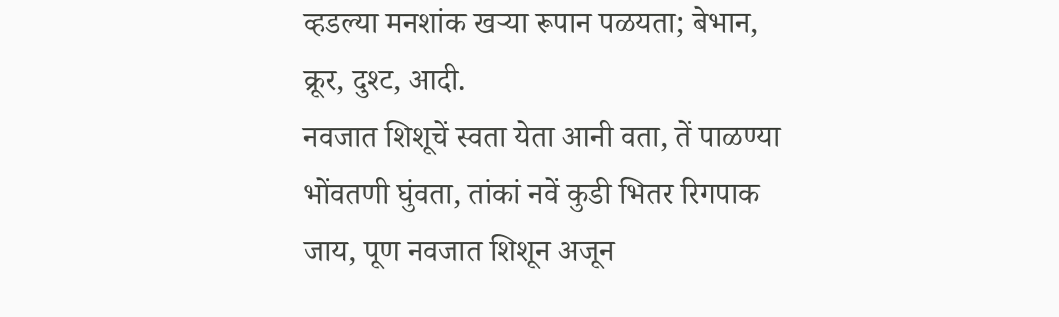व्हडल्या मनशांक खऱ्या रूपान पळयता; बेभान, क्रूर, दुश्ट, आदी.
नवजात शिशूचें स्वता येता आनी वता, तें पाळण्या भोंवतणी घुंवता, तांकां नवें कुडी भितर रिगपाक जाय, पूण नवजात शिशून अजून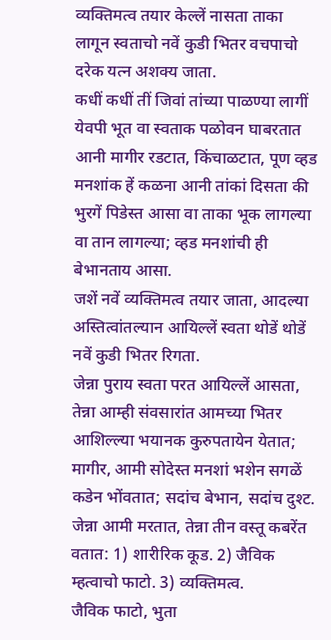व्यक्तिमत्व तयार केल्लें नासता ताका लागून स्वताचो नवें कुडी भितर वचपाचो दरेक यत्न अशक्य जाता.
कधीं कधीं तीं जिवां तांच्या पाळण्या लागीं येवपी भूत वा स्वताक पळोवन घाबरतात आनी मागीर रडटात, किंचाळटात, पूण व्हड मनशांक हें कळना आनी तांकां दिसता की भुरगें पिडेस्त आसा वा ताका भूक लागल्या वा तान लागल्या; व्हड मनशांची ही बेभानताय आसा.
जशें नवें व्यक्तिमत्व तयार जाता, आदल्या अस्तित्वांतल्यान आयिल्लें स्वता थोडें थोडें नवें कुडी भितर रिगता.
जेन्ना पुराय स्वता परत आयिल्लें आसता, तेन्ना आम्ही संवसारांत आमच्या भितर आशिल्ल्या भयानक कुरुपतायेन येतात; मागीर, आमी सोदेस्त मनशां भशेन सगळें कडेन भोंवतात; सदांच बेभान, सदांच दुश्ट.
जेन्ना आमी मरतात, तेन्ना तीन वस्तू कबरेंत वतात: 1) शारीरिक कूड. 2) जैविक म्हत्वाचो फाटो. 3) व्यक्तिमत्व.
जैविक फाटो, भुता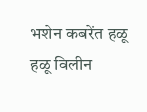भशेन कबरेंत हळू हळू विलीन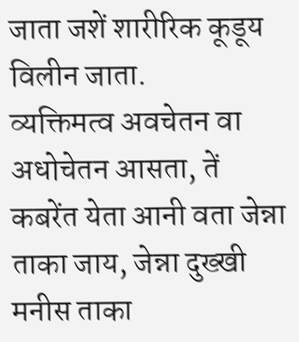जाता जशें शारीरिक कूडूय विलीन जाता.
व्यक्तिमत्व अवचेतन वा अधोचेतन आसता, तें कबरेंत येता आनी वता जेन्ना ताका जाय, जेन्ना दुख्खी मनीस ताका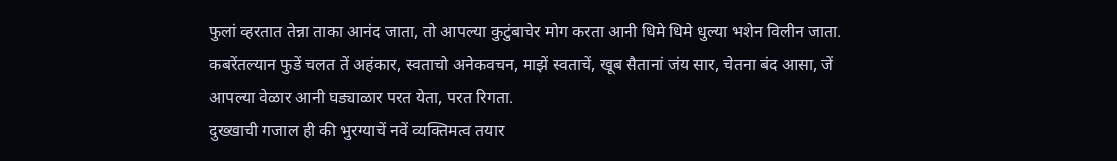फुलां व्हरतात तेन्ना ताका आनंद जाता, तो आपल्या कुटुंबाचेर मोग करता आनी धिमे धिमे धुल्या भशेन विलीन जाता.
कबरेंतल्यान फुडें चलत तें अहंकार, स्वताचो अनेकवचन, माझें स्वताचें, खूब सैतानां जंय सार, चेतना बंद आसा, जें आपल्या वेळार आनी घड्याळार परत येता, परत रिगता.
दुख्खाची गजाल ही की भुरग्याचें नवें व्यक्तिमत्व तयार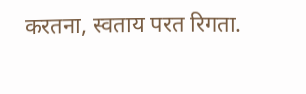करतना, स्वताय परत रिगता.